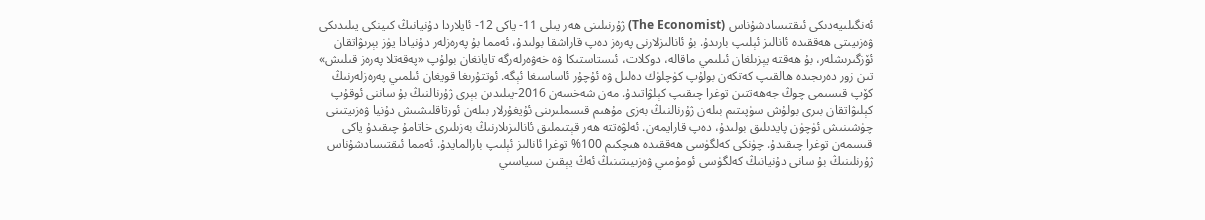ئەنگىلىيەدىكى ئىقتىسادشۇناس (The Economist) ژۇرنىلىنى ھەر يىلى 11- ياكى 12- ئايلاردا دۇنيانىڭ كىينكى يىلىدىكى ۋەزىيىتى ھەققىدە ئانالىز ئېلىپ بارىدۇ. بۇ ئانالىزلارنى پەرەز دەپ قاراشقا بولىدۇ، ئەمما بۇ پەرەزلەر دۇنيادا يۈز بېرىۋاتقان ئۆزگىرىشلەر، بۇ ھەقتە يېزىلغان ئىلىمي ماقالە، دوكلات، ئىستاستىكا ۋە خەۋەرلەرگە تايانغان بولۇپ «پەقەتلا پەرەز قىلىش» تىن زور دەرىجىدە ھالقىپ كەتكەن بولۇپ كۈچلۈك دەلىل ۋە ئۇچۇر ئاساسىغا ئېگە. ئوتتۇرىغا قويغان ئىلمىي پەرەزلەرنىڭ كۆپ قىسىمى چوڭ جەھەتتىن توغرا چىقىپ كېلۋاتىدۇ. مەن شەخسەن 2016-يىلىدىن بېرى ژۇرنالنىڭ بۇ ساننى ئوقۇپ كېلىۋاتقان بىرى بولۇش سۈپىتىم بىلەن ژۇرنالنىڭ بەزى مۇھىم قىسملىرىنى ئۇيغۇرلار بىلەن ئورتاقلىشىش دۇنيا ۋەزىيتىنى چۈشىنىش ئۈچۈن پايدىلىق بولىدۇ، دەپ قارايمەن. ئەلۋەتتە ھەر قېتىملىق ئانالىزىلارنىڭ بەزىلىرى خاتامۇ چىقىدۇ ياكى قىسمەن توغرا چىقىدۇ. چۈنكى كەلگۈسى ھەققىدە ھىچكىم 100% توغرا ئانالىز ئېلىپ بارالمايدۇ. ئەمما ئىقتىسادشۇناس ژۇرنلىنىڭ بۇ سانى دۇنيانىڭ كەلگۈسى ئومۇمىي ۋەزىيىتىنىڭ ئەڭ يېقىن سىياسىي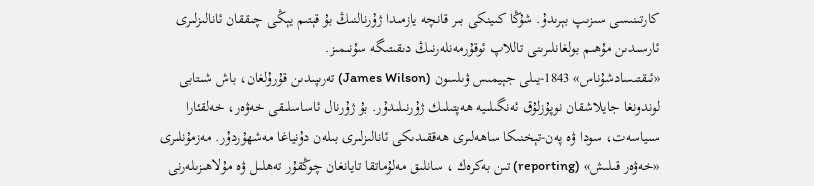كارتىنىسى سىزىپ بېرىدۇ. شۇڭا كىينكى بىر قانچە يازمىدا ژۇرنالنىڭ بۇ قېتىم يېڭى چىققان ئانالىزلىرى ئارسىدىن مۇھىم بولغانلىرىنى تاللاپ ئوقۇرمەنلەرنىڭ دىقىتىگە سۇنىمىز.
«ئىقتىسادشۇناس» 1843-يىلى جېيمىس ۋىلسون (James Wilson) تەرىپىدىن قۇرۇلغان، باش شىتابى لوندونغا جايلاشقان نوپۇزلۇق ئەنگىلىيە ھەپتىلىك ژۇرنىلىدۇر. بۇ ژۇرنال ئاساسلىقى خەۋەر، خەلقئارا سىياسەت، سودا ۋە پەن-تېخنىكا ساھەلىرى ھەققىدىكى ئانالىزلىرى بىلەن دۇنياغا مەشھۇردۇر. مەزمۇنلىرى «خەۋەر قىلىش» (reporting) تىن بەكرەك ، سانلىق مەلۇماتقا تايانغان چوڭقۇر تەھلىل ۋە مۇلاھىزىلەرنى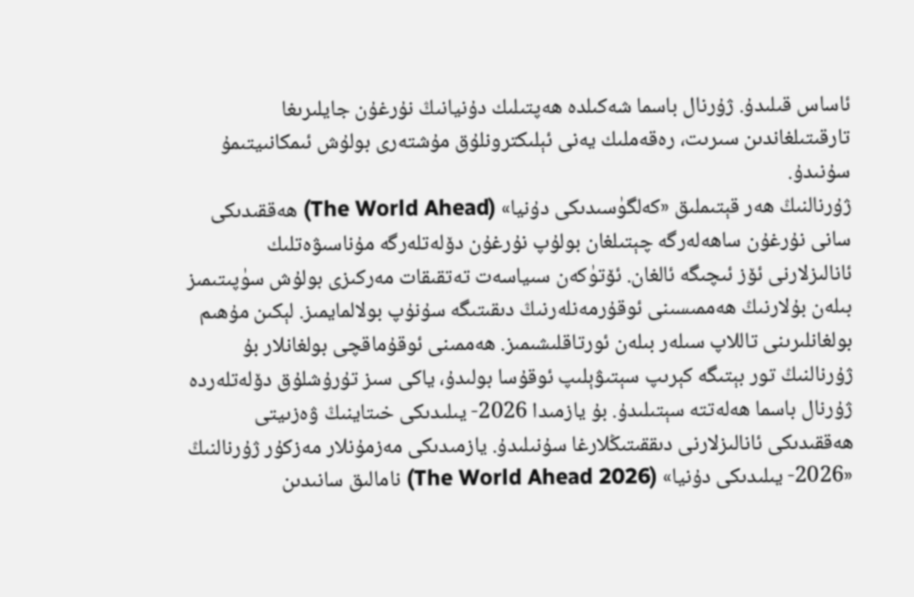ئاساس قىلىدۇ. ژۇرنال باسما شەكىلدە ھەپتىلىك دۇنيانىڭ نۇرغۇن جايلىرىغا تارقىتىلغاندىن سىرىت، رەقەملىك يەنى ئېلىكترونلۇق مۇشتەرى بولۇش ئىمكانىيتىمۇ سۇنىدۇ.
ژۇرنالنىڭ ھەر قېتىملىق «كەلگۈسىدىكى دۇنيا» (The World Ahead) ھەققىدىكى سانى نۇرغۇن ساھەلەرگە چېتىلغان بولۇپ نۇرغۇن دۆلەتلەرگە مۇناسىۋەتلىك ئانالىزلارنى ئۆز ئىچىگە ئالغان. ئۆتۈكەن سىياسەت تەتقىقات مەركىزى بولۇش سۈپىتىمىز بىلەن بۇلارنىڭ ھەممىسىنى ئوقۇرمەنلەرنىڭ دىقىتىگە سۇنۇپ بولالمايمىز. لېكىن مۇھىم بولغانلىرىنى تاللاپ سىلەر بىلەن ئورتاقلىشىمىز. ھەممىنى ئوقۇماقچى بولغانلار بۇ ژۇرنالنىڭ تور بېتىگە كېرىپ سېتىۋېلىپ ئوقۇسا بولىدۇ، ياكى سىز تۇرۇشلۇق دۆلەتلەردە ژۇرنال باسما ھەلەتتە سېتىلىدۇ. بۇ يازمىدا 2026- يىلىدىكى خىتاينىڭ ۋەزىيتى ھەققىدىكى ئانالىزلارنى دىققىتىڭلارغا سۇنىلىدۇ. يازمىدىكى مەزمۇنلار مەزكۇر ژۇرنالنىڭ «2026- يىلىدىكى دۇنيا» (The World Ahead 2026) نامالىق سانىدىن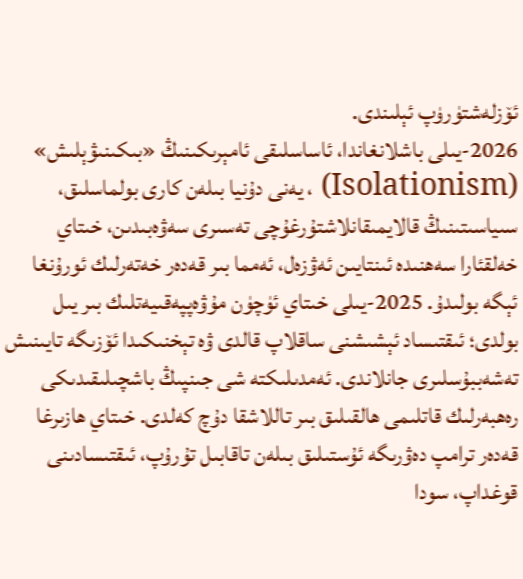ئۆزلەشتۈرۈپ ئېلىندى.
2026-يىلى باشلانغاندا، ئاساسلىقى ئامېرىكىنىڭ «بىكىنىۋېلىش» (Isolationism) ، يەنى دۇنيا بىلەن كارى بولماسلىق، سىياسىتىنىڭ قالايمىقانلاشتۇرغۇچى تەسىرى سەۋەبىدىن، خىتاي خەلقئارا سەھنىدە ئىنتايىن ئەۋزەل، ئەمما بىر قەدەر خەتەرلىك ئورۇنغا ئېگە بولىدۇ. 2025-يىلى خىتاي ئۈچۈن مۇۋەپپەقىيەتلىك بىر يىل بولدى؛ ئىقتىساد ئېشىشنى ساقلاپ قالدى ۋە تېخنىكىدا ئۆزىگە تايىنىش تەشەببۇسلىرى جانلاندى. ئەمدىلىكتە شى جىنپىڭ باشچىلىقىدىكى رەھبەرلىك قاتلىمى ھالقىلىق بىر تاللاشقا دۇچ كەلدى. خىتاي ھازىرغا قەدەر ترامپ دەۋرىگە ئۇستىلىق بىلەن تاقابىل تۇرۇپ، ئىقتىسادىنى قوغداپ، سودا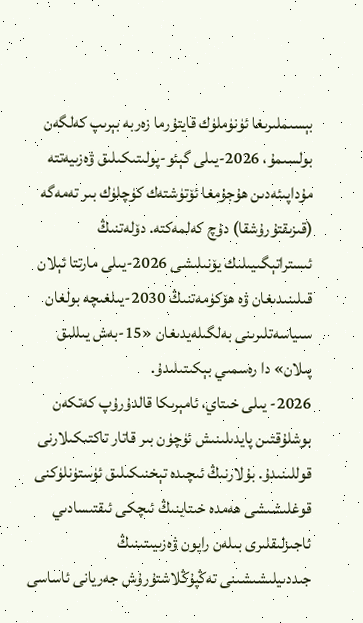بېسىملىرىغا ئۈنۈملۈك قايتۇرما زەربە بېرىپ كەلگەن بولسىمۇ، 2026-يىلى گېئو-پولىتىكىلىق ۋەزىيەتتە مۇداپىئەدىن ھۇجۇمغا ئۆتۈشتەك كۈچلۈك بىر تەمەگە (قىزىقتۇرۇشقا) دۇچ كەلمەكتە. دۆلەتنىڭ ئىستراتېگىيىلىك يۆنىلىشى 2026-يىلى مارتتا ئېلان قىلىنىدىغان ۋە ھۆكۈمەتنىڭ 2030-يىلغىچە بولغان سىياسەتلىرىنى بەلگىلەيدىغان «15-بەش يىللىق پىلان» دا رەسمىي بېكىتىلىدۇ.
2026- يىلى خىتاي، ئامېرىكا قالدۇرۇپ كەتكەن بوشلۇقتىن پايدىلىنىش ئۈچۈن بىر قاتار تاكتىكىلارنى قوللىنىدۇ. بۇلارنىڭ ئىچىدە تېخنىكىلىق ئۈستۈنلۈكنى قوغلىشىشى ھەمدە خىتاينىڭ ئىچكى ئىقتىسادىي ئاجىزلىقلىرى بىلەن رايون ۋەزىيىتىنىڭ جىددىيلىشىشىنى تەڭپۇڭلاشتۇرۇش جەريانى ئاساسى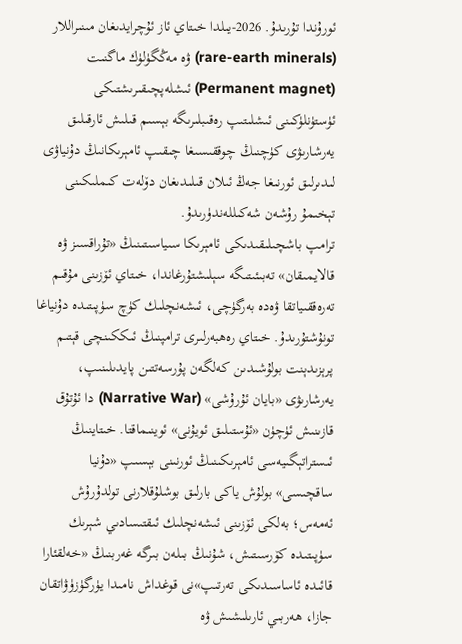ئورۇندا تۇرىدۇ. 2026-يىلدا خىتاي ئاز ئۇچرايدىغان مىنىراللار (rare-earth minerals) ۋە مەڭگۈلۈك ماگنىت (Permanent magnet) ئىشلەپچىقىرىشتىكى ئۈستۈنلۈكىنى ئىشلىتىپ رەقىبلىرىگە بېسىم قىلىش ئارقىلىق يەرشارىۋى كۈچنىڭ چوققىسىغا چىقىپ ئامېرىكانىڭ دۇنياۋى لىدىرلىق ئورنىغا جەڭ ئىلان قىلىدىغان دۆلەت كىملىكىنى تېخىمۇ رۇشەن شەكىللەندۈرىدۇ.
ترامپ باشچىلىقىدىكى ئامېرىكا سىياسىتىنىڭ «تۇراقسىز ۋە قالايمىقان» تەبىئىتىگە سېلىشتۇرغاندا، خىتاي ئۆزىنى مۇقىم تەرەققىياتقا ۋەدە بەرگۈچى، ئىشەنچلىك كۈچ سۈپىتىدە دۇنياغا تونۇشتۇرىدۇ. خىتاي رەھبەرلىرى ترامپنىڭ ئىككىنچى قېتىم پرېزىدېنت بولۇشىدىن كەلگەن پۇرسەتتىن پايدىلىنىپ، يەرشارىۋى «بايان ئۇرۇشى» (Narrative War) دا ئۇتۇق قازىنىش ئۈچۈن «ئۇستىلىق ئويۇنى» ئوينىماقتا. خىتاينىڭ ئىستراتېگىيەسى ئامېرىكىنىڭ ئورنىنى بېسىپ «دۇنيا ساقچىسى» بولۇش ياكى بارلىق بوشلۇقلارنى تولدۇرۇش ئەمەس؛ بەلكى ئۆزىنى ئىشەنچلىك ئىقتىسادىي شېرىك سۈپىتىدە كۆرسىتىش، شۇنىڭ بىلەن بىرگە غەربنىڭ «خەلقئارا قائىدە ئاساسىدىكى تەرتىپ»نى قوغداش نامىدا يۈرگۈزۈۋاتقان جازا، ھەربىي ئارىلىشىش ۋە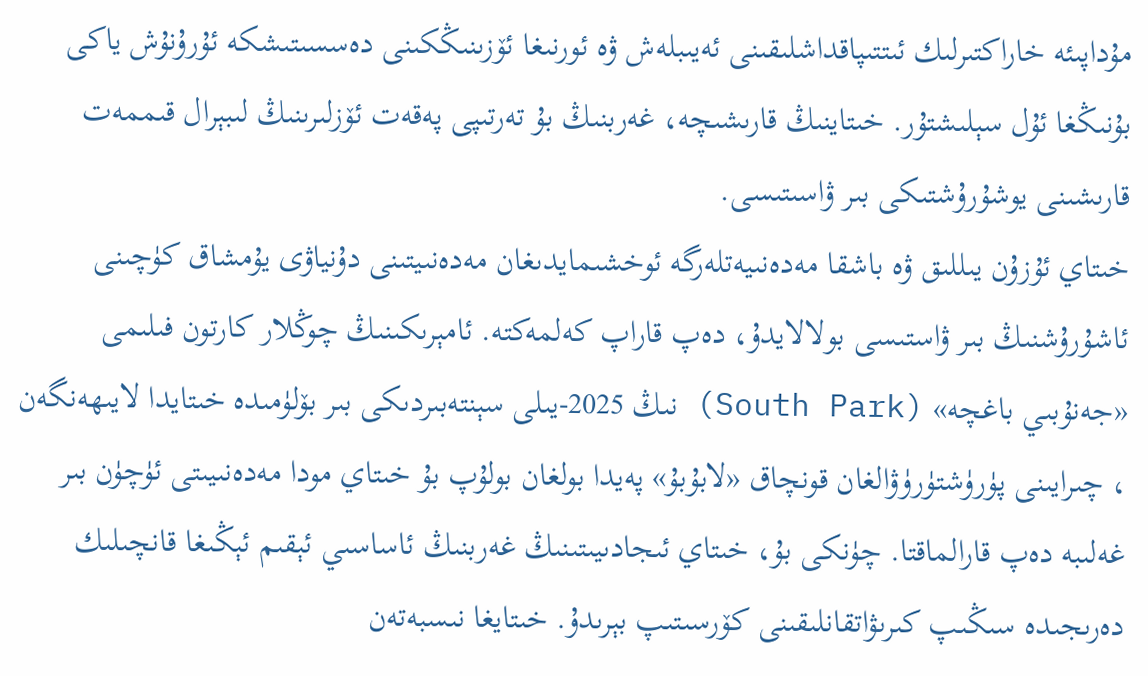مۇداپىئە خاراكتىرلىك ئىتتىپاقداشلىقىنى ئەيىبلەش ۋە ئورنىغا ئۆزىنىڭكىنى دەسسىتىشكە ئۇرۇنۇش ياكى بۇنىڭغا ئۇل سېلىشتۇر. خىتاينىڭ قارىشىچە، غەربنىڭ بۇ تەرتىپى پەقەت ئۆزلىرىنىڭ لىبېرال قىممەت قارىشىنى يوشۇرۇشتىكى بىر ۋاسىتىسى.
خىتاي ئۇزۇن يىللىق ۋە باشقا مەدەنىيەتلەرگە ئوخشىمايدىغان مەدەنىيتىنى دۇنياۋى يۇمشاق كۈچىنى ئاشۇرۇشنىڭ بىر ۋاستىسى بولالايدۇ، دەپ قاراپ كەلمەكتە. ئامېرىكىنىڭ چوڭلار كارتون فىلىمی «جەنۇبىي باغچە» (South Park) نىڭ 2025-يىلى سېنتەبىردىكى بىر بۆلۈمىدە خىتايدا لايىھەنگەن ، چىرايىنى پۈرۈشتۈرۈۋالغان قونچاق «لابۇبۇ» پەيدا بولغان بولۇپ بۇ خىتاي مودا مەدەنىيىتى ئۈچۈن بىر غەلىبە دەپ قارالماقتا. چۈنكى بۇ، خىتاي ئىجادىيىتىنىڭ غەربنىڭ ئاساسىي ئېقىم ئېڭىغا قانچىلىك دەرىجىدە سىڭىپ كىرىۋاتقانلىقىنى كۆرسىتىپ بېرىدۇ. خىتايغا نىسبەتەن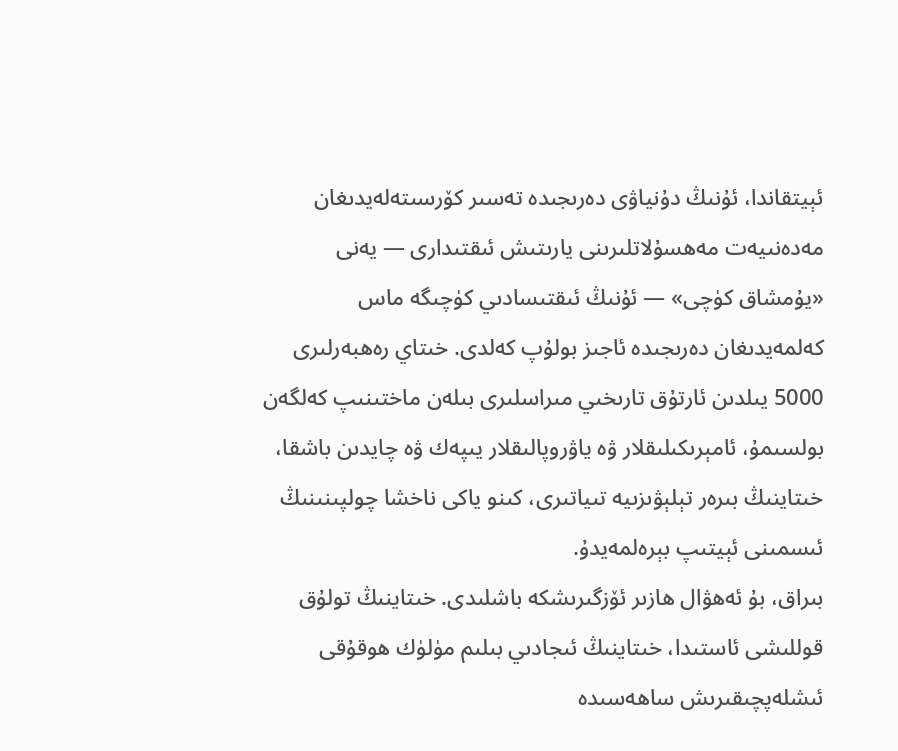ئېيتقاندا، ئۇنىڭ دۇنياۋى دەرىجىدە تەسىر كۆرسىتەلەيدىغان مەدەنىيەت مەھسۇلاتلىرىنى يارىتىش ئىقتىدارى — يەنى «يۇمشاق كۈچى» — ئۇنىڭ ئىقتىسادىي كۈچىگە ماس كەلمەيدىغان دەرىجىدە ئاجىز بولۇپ كەلدى. خىتاي رەھبەرلىرى 5000 يىلدىن ئارتۇق تارىخىي مىراسلىرى بىلەن ماختىنىپ كەلگەن بولسىمۇ، ئامېرىكىلىقلار ۋە ياۋروپالىقلار يىپەك ۋە چايدىن باشقا، خىتاينىڭ بىرەر تېلېۋىزىيە تىياتىرى، كىنو ياكى ناخشا چولپىنىنىڭ ئىسمىنى ئېيتىپ بېرەلمەيدۇ.
بىراق، بۇ ئەھۋال ھازىر ئۆزگىرىشكە باشلىدى. خىتاينىڭ تولۇق قوللىشى ئاستىدا، خىتاينىڭ ئىجادىي بىلىم مۈلۈك ھوقۇقى ئىشلەپچىقىرىش ساھەسىدە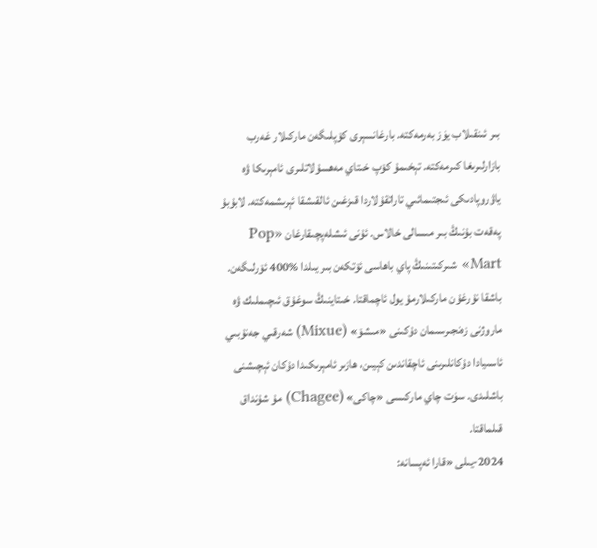بىر ئىنقىلاب يۈز بەرمەكتە. بارغانسېرى كۆپلىگەن ماركىلار غەرب بازارلىرىغا كىرمەكتە. تېخىمۇ كۆپ خىتاي مەھسۇلاتلىرى ئامېرىكا ۋە ياۋروپادىكى ئىجتىمائىي تاراتقۇلاردا قىزغىن ئالقىشقا ئېرىشمەكتە. لابۇبۇ پەقەت بۇنىڭ بىر مىسالى خالاس. ئۇنى ئىشلەپچىقارغان «Pop Mart» شىركىتىنىڭ پاي باھاسى ئۆتكەن بىر يىلدا %400 ئۆرلىگەن. باشقا نۇرغۇن ماركىلارمۇ يول ئاچماقتا. خىتاينىڭ سوغۇق ئىچىملىك ۋە ماروژنى زەنجىرسىمان دۇكىنى «مىشۆ» (Mixue) شەرقىي جەنۇبىي ئاسىيادا دۇكانلىرىنى ئاچقاندىن كېيىن، ھازىر ئامېرىكىدا دۇكان ئېچىشنى باشلىدى. سۈت چاي ماركىسى «چاكى» (Chagee) مۇ شۇنداق قىلماقتا.
2024-يىلى «قارا ئەپسانە: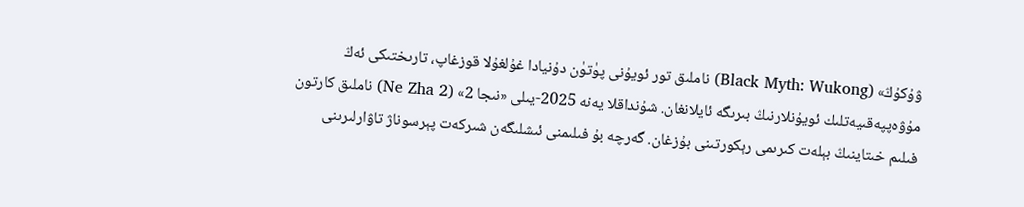ۋۇكۇڭ» (Black Myth: Wukong) ناملىق تور ئويۇنى پۈتۈن دۇنيادا غۇلغۇلا قوزغاپ، تارىختىكى ئەڭ مۇۋەپپەقىيەتلىك ئويۇنلارنىڭ بىرىگە ئايلانغان. شۇنداقلا يەنە 2025-يىلى «نىجا 2» (Ne Zha 2) ناملىق كارتون فىلىم خىتاينىڭ بېلەت كىرىمى رېكورتىنى بۇزغان. گەرچە بۇ فىلىمنى ئىشلىگەن شىركەت پېرسوناژ تاۋارلىرىنى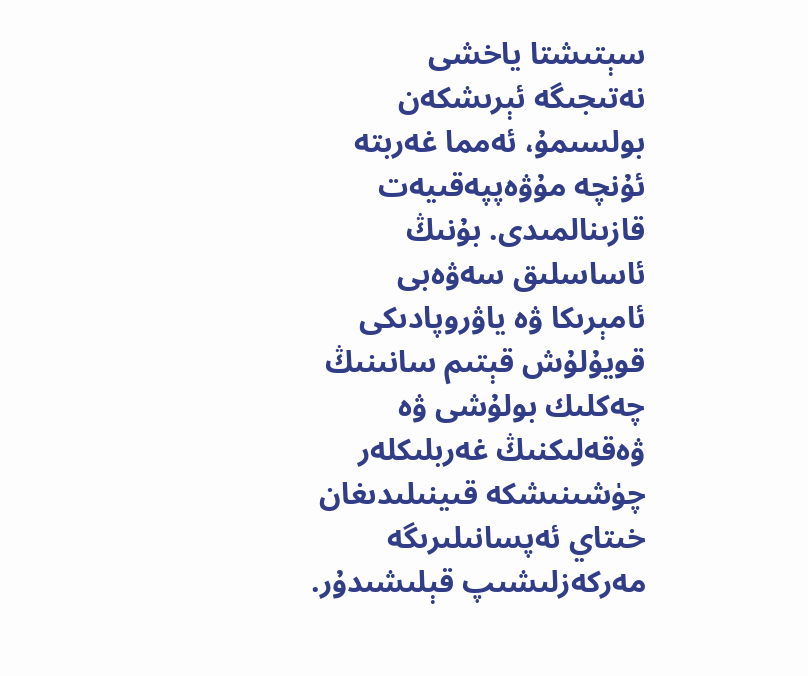سېتىشتا ياخشى نەتىجىگە ئېرىشكەن بولسىمۇ، ئەمما غەربتە ئۇنچە مۇۋەپپەقىيەت قازىنالمىدى. بۇنىڭ ئاساسلىق سەۋەبى ئامېرىكا ۋە ياۋروپادىكى قويۇلۇش قېتىم سانىنىڭ چەكلىك بولۇشى ۋە ۋەقەلىكنىڭ غەربلىكلەر چۈشىنىشكە قىينىلىدىغان خىتاي ئەپسانىلىرىگە مەركەزلىشىپ قېلىشىدۇر.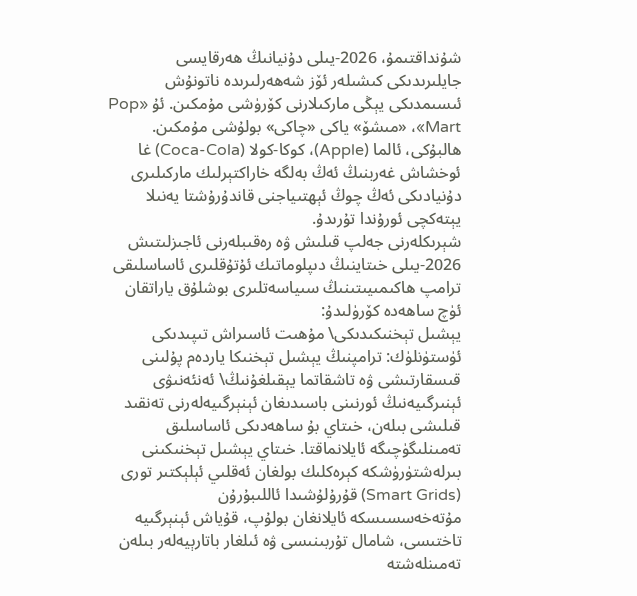شۇنداقتىمۇ، 2026-يىلى دۇنيانىڭ ھەرقايسى جايلىرىدىكى كىشىلەر ئۆز شەھەرلىرىدە ناتونۇش ئىسىمدىكى يېڭى ماركىلارنى كۆرۈشى مۇمكىن. ئۇ «Pop Mart»، «مىشۆ» ياكى «چاكى» بولۇشى مۇمكىن. ھالبۇكى، ئالما (Apple)، كوكا-كولا (Coca-Cola) غا ئوخشاش غەربنىڭ ئەڭ بەلگە خاراكتېرلىك ماركىلىرى دۇنيادىكى ئەڭ چوڭ ئېھتىياجنى قاندۇرۇشتا يەنىلا يېتەكچى ئورۇندا تۇرىدۇ.
شېرىكلەرنى جەلپ قىلىش ۋە رەقىبلەرنى ئاجىزلىتىش
2026-يىلى خىتاينىڭ دىپلوماتىك ئۇتۇقلىرى ئاساسلىقى ترامپ ھاكىمىيىتىنىڭ سىياسەتلىرى بوشلۇق ياراتقان ئۈچ ساھەدە كۆرۈلىدۇ:
يېشىل تېخنىكىدىكى\ مۇھىت ئاسىراش تىپىدىكى ئۈستۈنلۈك: ترامپنىڭ يېشىل تېخنىكا ياردەم پۇلىنى قىسقارتىشى ۋە تاشقاتما يېقىلغۇنىڭ\ ئەنئەنىۋى ئېنىرگىيەنىڭ ئورنىنى باسىدىغان ئېنېرگىيەلەرنى تەنقىد قىلىشى بىلەن، خىتاي بۇ ساھەدىكى ئاساسلىق تەمىنلىگۈچىگە ئايلانماقتا. خىتاي يېشىل تېخنىكىنى بىرلەشتۈرۈشكە كېرەكلىك بولغان ئەقلىي ئېلېكتىر تورى (Smart Grids) قۇرۇلۇشىدا ئاللىبۇرۇن مۇتەخەسسىسكە ئايلانغان بولۇپ، قۇياش ئېنېرگىيە تاختىسى، شامال تۇربىنىسى ۋە ئىلغار باتارېيەلەر بىلەن تەمىنلەشتە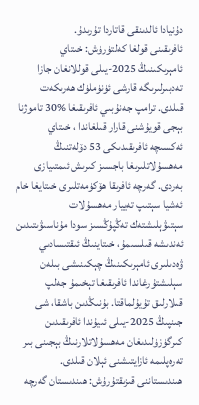دۇنيادا ئالدىنقى قاتاردا تۇرىدۇ.
ئافرىقىنى قولغا كەلتۈرۈش: خىتاي ئامېرىكىنىڭ 2025-يىلى قوللانغان جازا تەدبىرلىرىگە قارشى ئۈنۈملۈك ھەرىكەت قىلدى. ترامپ جەنۇبىي ئافرىقىغا %30 تاموژنا بېجى قويۇشنى قارار قىلغاندا ، خىتاي ئەكسىچە ئافرىقىدىكى 53 دۆلەتنىڭ مەھسۇلاتلىرىغا باجسىز كىرىش ئىمتىيازى بەردى. گەرچە ئافرىقا ھۆكۈمەتلىرى خىتايغا خام ئەشيا سېتىپ تەييار مەھسۇلات سېتىۋېلىشتەك تەڭپۇڭسىز سودا مۇناسىۋىتىدىن ئەندىشە قىلسىمۇ، خىتاينىڭ ئىقتىسادىي ۋەدىلىرى ئامېرىكىنىڭ چېكىنىشى بىلەن سېلىشتۇرغاندا ئافرىقىغا تېخىمۇ جەلپ قىلارلىق تۇيۇلماقتا. بۇنىڭدىن باشقا، شى جىنپىڭ 2025-يىلى ئىيۇندا ئافرىقىدىن كىرگۈزۈلىدىغان مەھسۇلاتلارنىڭ بېجىنى بىر تەرەپلىمە ئازايتىشنى ئېلان قىلدى.
ھىندىستاننى قىزىقتۇرۇش: ھىندىستان گەرچە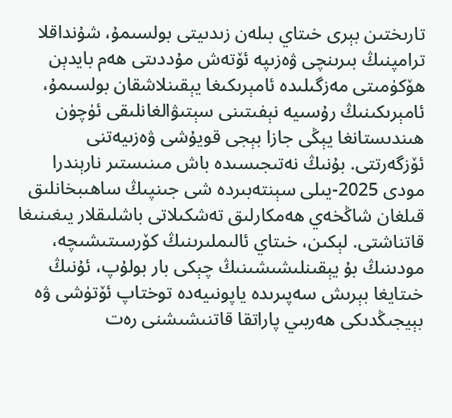تارىختىن بېرى خىتاي بىلەن زىدىيتى بولسىمۇ، شۇنداقلا ترامپنىڭ بىرىنچى ۋەزىپە ئۆتەش مۇددىتى ھەم بايدېن ھۆكۈمىتى مەزگىلىدە ئامېرىكىغا يېقىنلاشقان بولسىمۇ، ئامېرىكىنىڭ رۇسىيە نېفىتىنى سېتىۋالغانلىقى ئۈچۈن ھىندىستانغا يېڭى جازا بېجى قويۇشى ۋەزىيەتنى ئۆزگەرتتى. بۇنىڭ نەتىجىسىدە باش مىنىستىر نارېندرا مودى 2025-يىلى سېنتەبىردە شى جىنپىڭ ساھىبخانلىق قىلغان شاڭخەي ھەمكارلىق تەشكىلاتى باشلىقلار يىغىنىغا قاتناشتى. لېكىن، خىتاي ئالىملىرىنىڭ كۆرسىتىشىچە، مودىنىڭ بۇ يېقىنلىشىشىنىڭ چېكى بار بولۇپ، ئۇنىڭ خىتايغا بېرىش سەپىرىدە ياپونىيەدە توختاپ ئۆتۈشى ۋە بېيجىڭدىكى ھەربىي پاراتقا قاتنىشىشنى رەت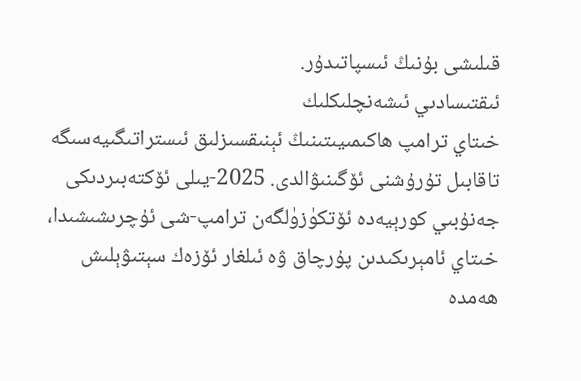قىلىشى بۇنىڭ ئىسپاتىدۇر.
ئىقتىسادىي ئىشەنچلىكلىك
خىتاي ترامپ ھاكىمىيىتىنىڭ ئېنىقسىزلىق ئىستراتىگىيەسىگە تاقابىل تۇرۇشنى ئۆگىنىۋالدى. 2025-يىلى ئۆكتەبىردىكى جەنۇبىي كورېيەدە ئۆتكۈزۈلگەن ترامپ-شى ئۇچرىشىشىدا، خىتاي ئامېرىكىدىن پۇرچاق ۋە ئىلغار ئۆزەك سېتىۋېلىش ھەمدە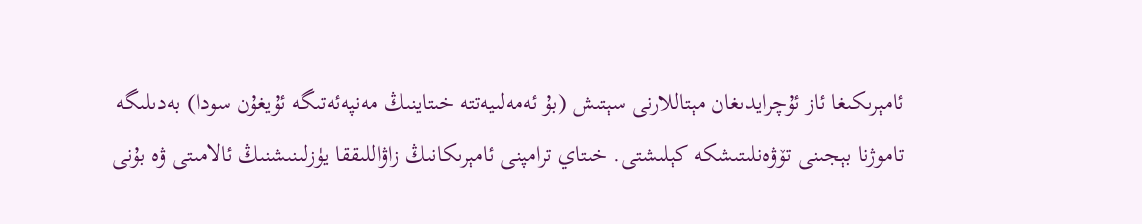ئامېرىكىغا ئاز ئۇچرايدىغان مېتاللارنى سېتىش (بۇ ئەمەلىيەتتە خىتاينىڭ مەنپەئەتىگە ئۇيغۇن سودا) بەدىلىگە تاموژنا بېجىنى تۆۋەنلىتىشكە كېلىشتى. خىتاي ترامپنى ئامېرىكانىڭ زاۋاللىققا يۈزلىنىشنىڭ ئالامىتى ۋە بۇنى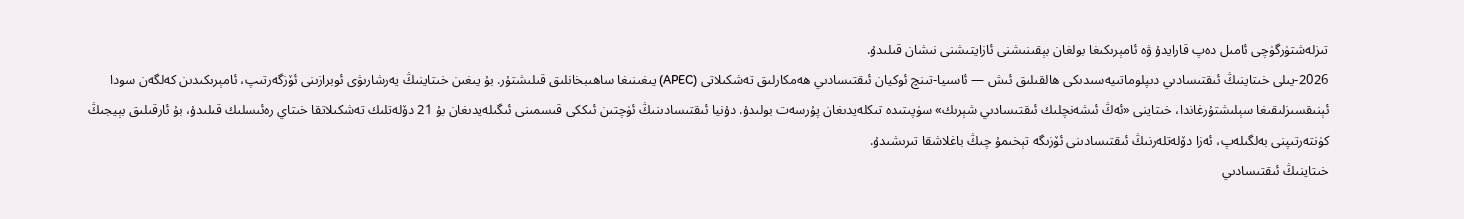تىزلەشتۈرگۈچى ئامىل دەپ قارايدۇ ۋە ئامېرىكىغا بولغان بېقىنىشنى ئازايتىشنى نىشان قىلىدۇ.
2026-يىلى خىتاينىڭ ئىقتىسادىي دىپلوماتىيەسىدىكى ھالقىلىق ئىش — ئاسىيا-تىنچ ئوكيان ئىقتىسادىي ھەمكارلىق تەشكىلاتى (APEC) يىغىنىغا ساھىبخانلىق قىلىشتۇر. بۇ يىغىن خىتاينىڭ يەرشارىۋى ئوبرازىنى ئۆزگەرتىپ، ئامېرىكىدىن كەلگەن سودا ئېنىقسىزلىقىغا سېلىشتۇرغاندا، خىتاينى «ئەڭ ئىشەنچلىك ئىقتىسادىي شېرىك» سۈپىتىدە تىكلەيدىغان پۇرسەت بولىدۇ. دۇنيا ئىقتىسادىنىڭ ئۈچتىن ئىككى قىسمىنى ئىگىلەيدىغان بۇ 21 دۆلەتلىك تەشكىلاتقا خىتاي رەئىسلىك قىلىدۇ، بۇ ئارقىلىق بېيجىڭ كۈنتەرتىپنى بەلگىلەپ، ئەزا دۆلەتلەرنىڭ ئىقتىسادىنى ئۆزىگە تېخىمۇ چىڭ باغلاشقا تىرىشىدۇ.
خىتاينىڭ ئىقتىسادىي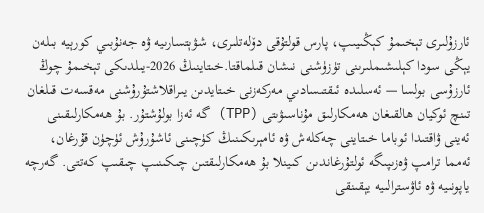ئارزۇلىرى تېخىمۇ كېڭىيىپ، پارس قولتۇقى دۆلەتلىرى، شۋېتسارىيە ۋە جەنۇبىي كورېيە بىلەن يېڭى سودا كېلىشىملىرىنى تۈزۈشنى نىشان قىلماقتا.خىتاينىڭ 2026-يىلدىكى تېخىمۇ چوڭ ئارزۇسى بولسا — ئەسلىدە ئىقتىسادىي مەركەزنى خىتايدىن يىراقلاشتۇرۇشنى مەقسەت قىلغان تىنچ ئوكيان ھالقىغان ھەمكارلىق مۇناسىۋىتى (TPP) گە ئەزا بولۇشتۇر. بۇ ھەمكارلىقىنى ئەينى ۋاقتىدا ئوباما خىتاينى چەكلەش ۋە ئامېرىكىنىڭ كۈچىنى ئاشۇرۇش ئۈچۈن قۇرغان، ئەمما ترامپ ۋەزىپىگە ئولتۇرغاندىن كىينلا بۇ ھەمكارلىقتىن چىكىنىپ چىقىپ كەتتى. گەرچە ياپونىيە ۋە ئاۋسترالىيە يېقىنقى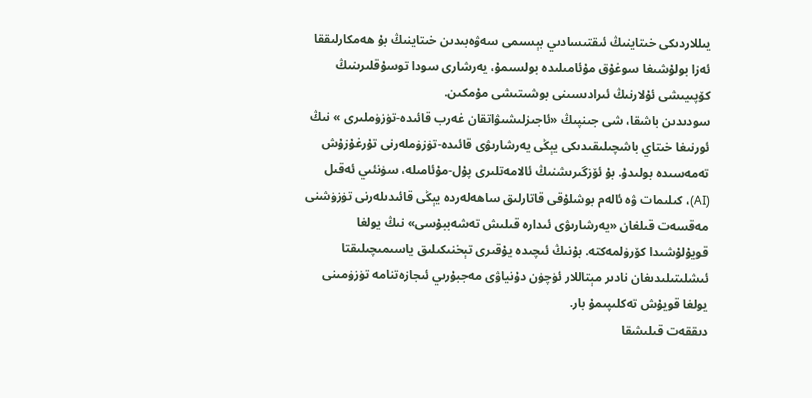يىللاردىكى خىتاينىڭ ئىقتىسادىي بېسىمى سەۋەبىدىن خىتاينىڭ بۇ ھەمكارلىققا ئەزا بولۇشىغا سوغۇق مۇئامىلىدە بولسىمۇ، يەرشارى سودا توسۇقلىرىنىڭ كۆپىيىشى ئۇلارنىڭ ئىرادىسىنى بوشىتىشى مۇمكىن.
سودىدىن باشقا، شى جىنپىڭ «ئاجىزلىشىۋاتقان غەرب قائىدە-تۈزۈملىرى » نىڭ ئورنىغا خىتاي باشچىلىقىدىكى يېڭى يەرشارىۋى قائىدە-تۈزۈملەرنى تۇرغۇزۇش تەمەسىدە بولىدۇ. بۇ ئۆزگىرىشنىڭ ئالامەتلىرى پۇل-مۇئامىلە، سۈنئىي ئەقىل (AI)، كىلىمات ۋە ئالەم بوشلۇقى قاتارلىق ساھەلەردە يېڭى قائىدىلەرنى تۈزۈشنى مەقسەت قىلغان «يەرشارىۋى ئىدارە قىلىش تەشەببۇسى» نىڭ يولغا قويۇلۇشىدا كۆرۈلمەكتە. بۇنىڭ ئىچىدە يۇقىرى تېخنىكىلىق ياسىمىچىلىقتا ئىشلىتىلىدىغان نادىر مېتاللار ئۈچۈن دۇنياۋى مەجبۇرىي ئىجازەتنامە تۈزۈمىنى يولغا قويۇش تەكلىپىمۇ بار.
دىققەت قىلىشقا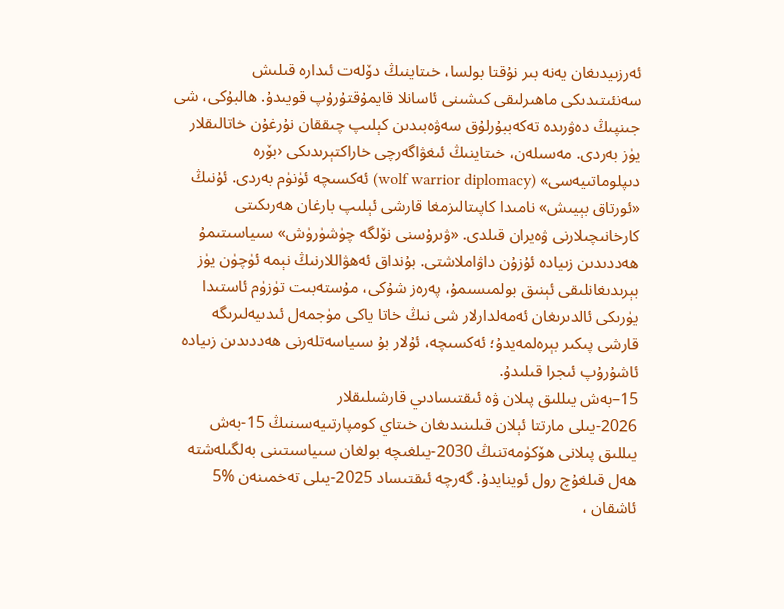ئەرزىيدىغان يەنە بىر نۇقتا بولسا، خىتاينىڭ دۆلەت ئىدارە قىلىش سەنئىتىدىكى ماھىرلىقى كىشىنى ئاسانلا قايمۇقتۇرۇپ قويىدۇ. ھالبۇكى، شى جىنپىڭ دەۋرىدە تەكەببۇرلۇق سەۋەبىدىن كېلىپ چىققان نۇرغۇن خاتالىقلار يۈز بەردى. مەسىلەن، خىتاينىڭ ئىغۋاگەرچى خاراكتېرىدىكى ‹بۆرە دىپلوماتىيەسى» (wolf warrior diplomacy) ئەكسىچە ئۈنۈم بەردى. ئۇنىڭ «ئورتاق بېيىش» نامىدا كاپىتالىزمغا قارشى ئېلىپ بارغان ھەرىكىتى كارخانىچىلارنى ۋەيران قىلدى. «ۋىرۇسنى نۆلگە چۈشۈرۈش» سىياسىتىمۇ ھەددىدىن زىيادە ئۇزۇن داۋاملاشتى. بۇنداق ئەھۋاللارنىڭ نېمە ئۈچۈن يۈز بېرىدىغانلىقى ئېنىق بولمىسىمۇ، پەرەز شۇكى، مۇستەبىت تۈزۈم ئاستىدا يۈرىكى ئالدىرىغان ئەمەلدارلار شى نىڭ خاتا ياكى مۈجمەل ئىدىيەلىرىگە قارشى پىكىر بېرەلمەيدۇ؛ ئەكسىچە، ئۇلار بۇ سىياسەتلەرنى ھەددىدىن زىيادە ئاشۇرۇپ ئىجرا قىلىدۇ.
15–بەش يىللىق پىلان ۋە ئىقتىسادىي قارشىلىقلار
2026-يىلى مارتتا ئېلان قىلىنىدىغان خىتاي كومپارتىيەسىنىڭ 15-بەش يىللىق پىلانى ھۆكۈمەتنىڭ 2030-يىلغىچە بولغان سىياسىتىنى بەلگىلەشتە ھەل قىلغۇچ رول ئوينايدۇ. گەرچە ئىقتىساد 2025-يىلى تەخمىنەن %5 ئاشقان ،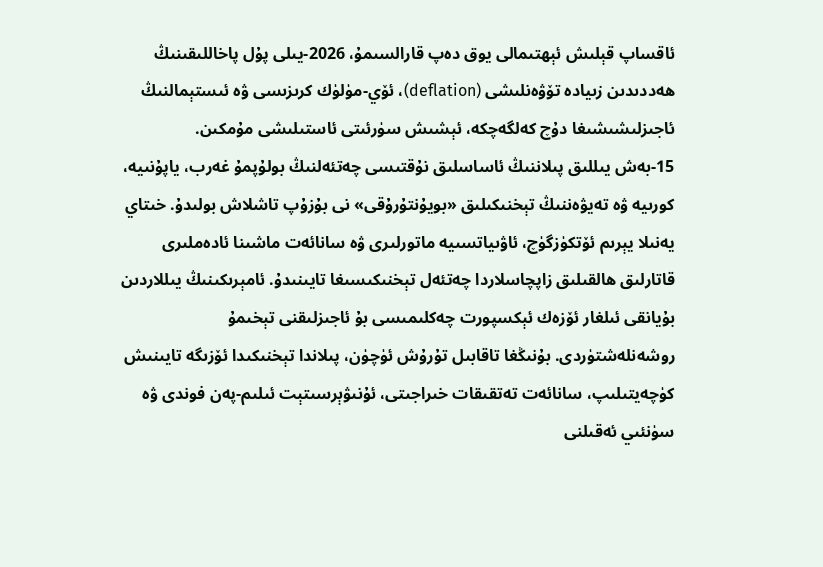ئاقساپ قېلىش ئېھتىمالى يوق دەپ قارالسىمۇ، 2026-يىلى پۇل پاخاللىقىنىڭ ھەددىدىن زىيادە تۆۋەنلىشى (deflation)، ئۆي-مۈلۈك كرىزىسى ۋە ئىستېمالنىڭ ئاجىزلىشىشىغا دۇچ كەلگەچكە، ئېشىش سۈرئىتى ئاستىلىشى مۇمكىن.
15-بەش يىللىق پىلاننىڭ ئاساسلىق نۇقتىسى چەتئەلنىڭ بولۇپمۇ غەرب، ياپۇنىيە، كورىيە ۋە تەيۋەننىڭ تېخنىكىلىق «بويۇنتۇرۇقى» نى بۇزۇپ تاشلاش بولىدۇ. خىتاي يەنىلا يېرىم ئۆتكۈزگۈچ، ئاۋىياتسىيە ماتورلىرى ۋە سانائەت ماشىنا ئادەملىرى قاتارلىق ھالقىلىق زاپچاسلاردا چەتئەل تېخنىكىسىغا تايىنىدۇ. ئامېرىكىنىڭ يىللاردىن بۇيانقى ئىلغار ئۆزەك ئېكسپورت چەكلىمىسى بۇ ئاجىزلىقنى تېخىمۇ روشەنلەشتۈردى. بۇنىڭغا تاقابىل تۇرۇش ئۈچۈن، پىلاندا تېخنىكىدا ئۆزىگە تايىنىش كۈچەيتىلىپ، سانائەت تەتقىقات خىراجىتى، ئۇنىۋېرسىتېت ئىلىم-پەن فوندى ۋە سۈنئىي ئەقىلنى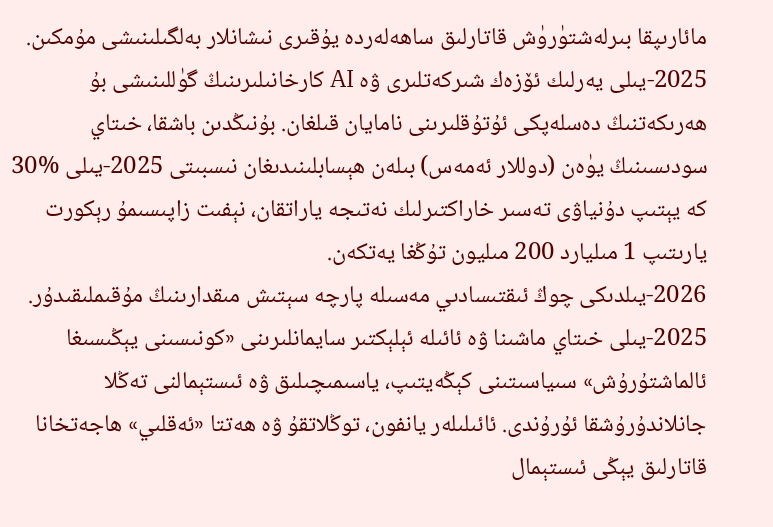مائارىپقا بىرلەشتۈرۈش قاتارلىق ساھەلەردە يۇقىرى نىشانلار بەلگىلىنىشى مۇمكىن. 2025-يىلى يەرلىك ئۆزەك شىركەتلىرى ۋە AI كارخانىلىرىنىڭ گۈللىنىشى بۇ ھەرىكەتنىڭ دەسلەپكى ئۇتۇقلىرىنى نامايان قىلغان. بۇنىڭدىن باشقا، خىتاي سودىسىنىڭ يۈەن (دوللار ئەمەس) بىلەن ھېسابلىنىدىغان نىسبىتى 2025-يىلى %30 كە يېتىپ دۇنياۋى تەسىر خاراكتىرلىك نەتىجە ياراتقان، نېفىت زاپىسىمۇ رېكورت يارىتىپ 1 مىليارد 200 مىليون تۇڭغا يەتكەن.
2026-يىلدىكى چوڭ ئىقتىسادىي مەسىلە پارچە سېتىش مىقدارىنىڭ مۇقىملىقىدۇر. 2025-يىلى خىتاي ماشىنا ۋە ئائىلە ئېلېكتىر سايمانلىرىنى «كونىسىنى يېڭىسىغا ئالماشتۇرۇش» سىياسىتىنى كېڭەيتىپ، ياسىمىچىلىق ۋە ئىستېمالنى تەڭلا جانلاندۇرۇشقا ئۇرۇندى. ئائىلىلەر يانفون، توڭلاتقۇ ۋە ھەتتا «ئەقلىي» ھاجەتخانا قاتارلىق يېڭى ئىستېمال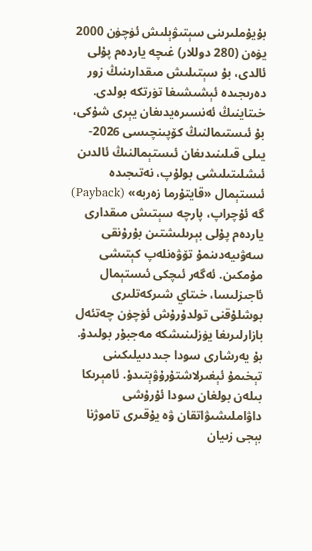بۇيۇملىرىنى سېتىۋېلىش ئۈچۈن 2000 يۈەن (280 دوللار) غىچە ياردەم پۇلى ئالدى، بۇ سېتىلىش مىقدارىنىڭ زور دەرىجىدە ئېشىشىغا تۈرتكە بولدى.
خىتاينىڭ ئەنسىرەيدىغان يېرى شۇكى، بۇ ئىستىمالنىڭ كۆپىنچىسى 2026-يىلى قىلىنىدىغان ئىستېمالنىڭ ئالدىن ئىشلىتىلىشى بولۇپ، نەتىجىدە ئىستېمال «قايتۇرما زەربە» (Payback) گە ئۇچراپ، پارچە سېتىش مىقدارى ياردەم پۇلى بېرىلىشتىن بۇرۇنقى سەۋىيەدىنمۇ تۆۋەنلەپ كېتىشى مۇمكىن. ئەگەر ئىچكى ئىستېمال ئاجىزلىسا، خىتاي شىركەتلىرى بوشلۇقنى تولدۇرۇش ئۈچۈن چەتئەل بازارلىرىغا يۈزلىنىشكە مەجبۇر بولىدۇ. بۇ يەرشارى سودا جىددىيلىكىنى تېخىمۇ ئېغىرلاشتۇرۇۋېتىدۇ. ئامېرىكا بىلەن بولغان سودا ئۇرۇشى داۋاملىشىۋاتقان ۋە يۇقىرى تاموژنا بېجى زىيان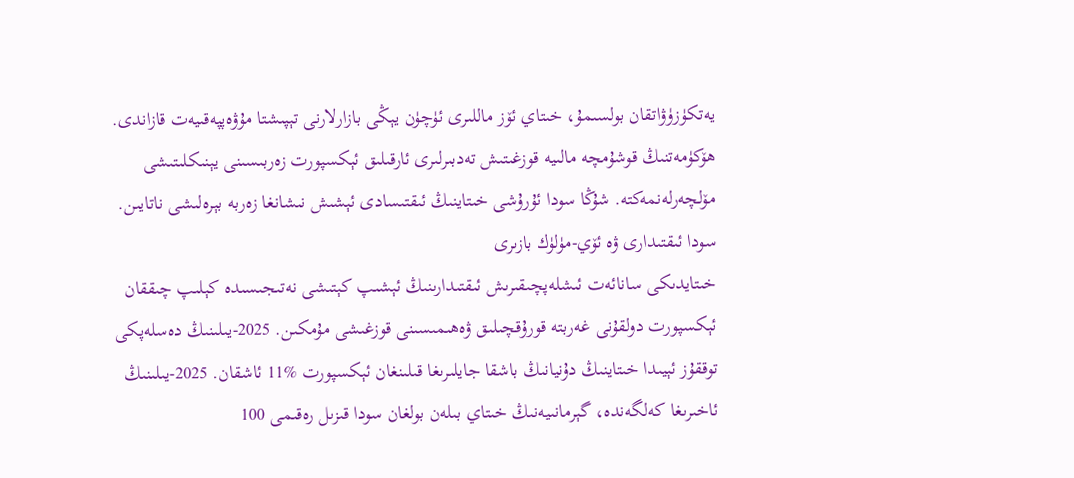يەتكۈزۈۋاتقان بولسىمۇ، خىتاي ئۆز ماللىرى ئۈچۈن يېڭى بازارلارنى تېپىشتا مۇۋەپپەقىيەت قازاندى. ھۆكۈمەتنىڭ قوشۇمچە مالىيە قوزغىتىش تەدبىرلىرى ئارقىلىق ئېكسپورت زەربىسىنى يېنىكلىتىشى مۆلچەرلەنمەكتە. شۇڭا سودا ئۇرۇشى خىتاينىڭ ئىقتىسادى ئېشىش نىشانغا زەربە بېرەلىشى ناتايىن.
سودا ئىقتىدارى ۋە ئۆي-مۈلۈك بازىرى
خىتايدىكى سانائەت ئىشلەپچىقىرىش ئىقتىدارىنىڭ ئېشىپ كېتىشى نەتىجىسىدە كېلىپ چىققان ئېكسپورت دولقۇنى غەربتە قورۇقچىلىق ۋەھىمىسىنى قوزغىشى مۇمكىن. 2025-يىلىنىڭ دەسلەپكى توققۇز ئېيىدا خىتاينىڭ دۇنيانىڭ باشقا جايلىرىغا قىلىنغان ئېكسپورت %11 ئاشقان. 2025-يىلىنىڭ ئاخىرىغا كەلگەندە، گېرمانىيەنىڭ خىتاي بىلەن بولغان سودا قىزىل رەقىمى 100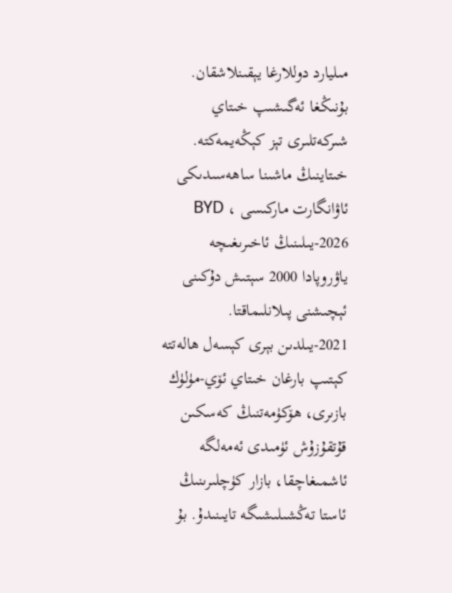مىليارد دوللارغا يېقىنلاشقان. بۇنىڭغا ئەگىشىپ خىتاي شىركەتلىرى تېز كېڭەيمەكتە. خىتاينىڭ ماشىنا ساھەسىدىكى ئاۋانگارت ماركىسى BYD ، 2026-يىلىنىڭ ئاخىرىغىچە ياۋروپادا 2000 سېتىش دۇكىنى ئېچىشنى پىلانلىماقتا.
2021-يىلدىن بېرى كېسەل ھالەتتە كېتىپ بارغان خىتاي ئۆي-مۈلۈك بازىرى، ھۆكۈمەتنىڭ كەسكىن قۇتقۇزۇش ئۈمىدى ئەمەلگە ئاشمىغاچقا، بازار كۈچلىرىنىڭ ئاستا تەڭشىلىشىگە تايىنىدۇ. بۇ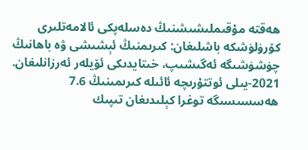ھەقتە مۇقىملىشىشنىڭ دەسلەپكى ئالامەتلىرى كۆرۈلۈشكە باشلىغان: كىرىمنىڭ ئېشىشى ۋە باھانىڭ چۈشۈشىگە ئەگىشىپ، خىتايدىكى ئۆيلەر ئەرزانلىغان. 2021-يىلى ئوتتۇرىچە ئائىلە كىرىمىنىڭ 7.6 ھەسسىسىگە توغرا كېلىدىغان تىپىك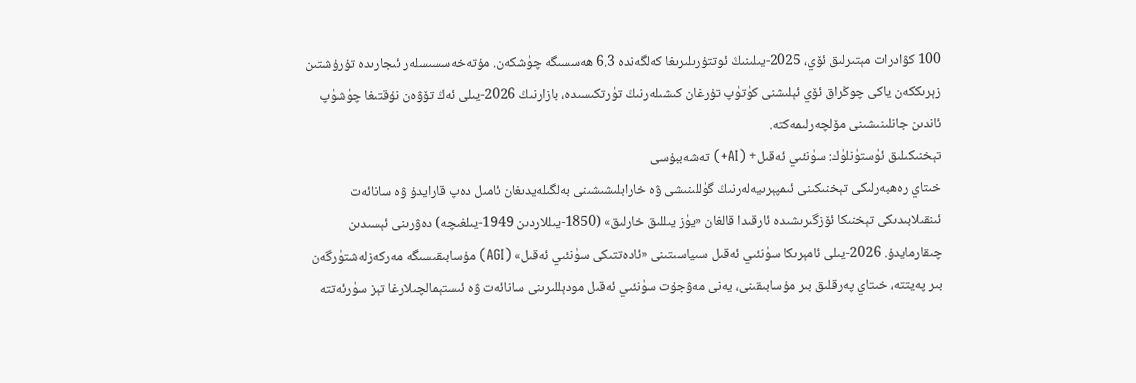100 كۋادرات مېتىرلىق ئۆي، 2025-يىلىنىڭ ئوتتۇرىلىرىغا كەلگەندە 6.3 ھەسسىگە چۈشكەن. مۇتەخەسسىسلەر ئىجارىدە تۇرۇشتىن زېرىككەن ياكى چوڭراق ئۆي ئېلىشنى كۈتۈپ تۇرغان كىشىلەرنىڭ تۈرتكىسىدە، بازارنىڭ 2026-يىلى ئەڭ تۆۋەن نۇقتىغا چۈشۈپ ئاندىن جانلىنىشىنى مۆلچەرلىمەكتە.
تېخنىكىلىق ئۈستۈنلۈك: سۈنئىي ئەقىل+ (AI+) تەشەببۇسى
خىتاي رەھبەرلىكى تېخنىكىنى ئىمپېرىيەلەرنىڭ گۈللىنىشى ۋە خارابلىشىشىنى بەلگىلەيدىغان ئامىل دەپ قارايدۇ ۋە سانائەت ئىنقىلابىدىكى تېخنىكا ئۆزگىرىشىدە ئارقىدا قالغان «يۈز يىللىق خارلىق» (1850-يىللاردىن 1949-يىلغىچە) دەۋرىنى ئېسىدىن چىقارمايدۇ. 2026-يىلى ئامېرىكا سۈنئىي ئەقىل سىياسىتىنى «ئادەتتىكى سۈنئىي ئەقىل» (AGI) مۇسابىقىسىگە مەركەزلەشتۈرگەن بىر پەيتتە، خىتاي پەرقلىق بىر مۇسابىقىنى، يەنى مەۋجۇت سۈنئىي ئەقىل مودېللىرىنى سانائەت ۋە ئىستېمالچىلارغا تېز سۈرئەتتە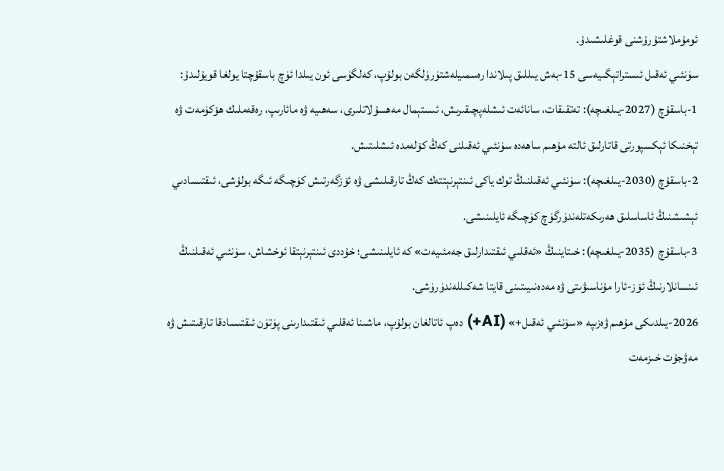ئومۇملاشتۇرۇشنى قوغلىشىدۇ.
سۈنئىي ئەقىل ئىستراتېگىيەسى 15-بەش يىللىق پىلاندا رەسمىيلەشتۈرۈلگەن بولۇپ، كەلگۈسى ئون يىلدا ئۈچ باسقۇچتا يولغا قويۇلىدۇ:
1-باسقۇچ (2027-يىلغىچە): تەتقىقات، سانائەت ئىشلەپچىقىرىش، ئىستېمال مەھسۇلاتلىرى، سەھىيە ۋە مائارىپ، رەقەملىك ھۆكۈمەت ۋە تېخنىكا ئېكسپورتى قاتارلىق ئالتە مۇھىم ساھەدە سۈنئىي ئەقىلنى كەڭ كۆلەمدە ئىشلىتىش.
2-باسقۇچ (2030-يىلغىچە): سۈنئىي ئەقىلنىڭ توك ياكى ئىنتېرنېتتەك كەڭ تارقىلىشى ۋە ئۆزگەرتىش كۈچىگە ئىگە بولۇشى، ئىقتىسادىي ئېشىشنىڭ ئاساسلىق ھەرىكەتلەندۈرگۈچ كۈچىگە ئايلىنىشى.
3-باسقۇچ (2035-يىلغىچە): خىتاينىڭ «ئەقلىي ئىقتىدارلىق جەمئىيەت» كە ئايلىنىشى؛ خۇددى ئىنتېرنېتقا ئوخشاش، سۈنئىي ئەقىلنىڭ ئىنسانلارنىڭ ئۆز-ئارا مۇناسىۋىتى ۋە مەدەنىيىتىنى قايتا شەكىللەندۈرۈشى.
2026-يىلدىكى مۇھىم ۋەزىپە «سۈنئىي ئەقىل+» (AI+) دەپ ئاتالغان بولۇپ، ماشىنا ئەقلىي ئىقتىدارىنى پۈتۈن ئىقتىسادقا تارقىتىش ۋە مەۋجۇت خىزمەت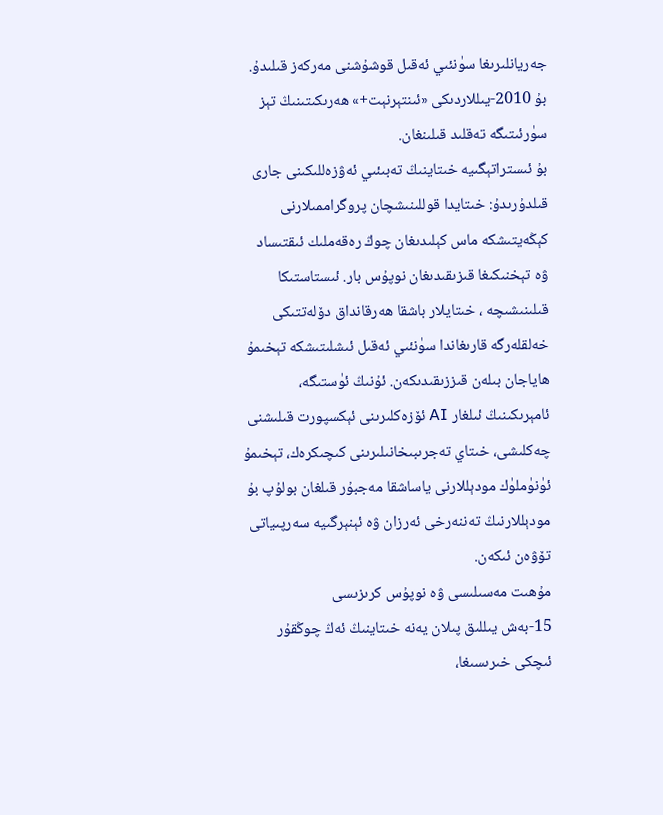جەريانلىرىغا سۈنئىي ئەقىل قوشۇشنى مەركەز قىلىدۇ. بۇ 2010-يىللاردىكى «ئىنتېرنېت+» ھەرىكىتىنىڭ تېز سۈرئىتىگە تەقلىد قىلىنغان.
بۇ ئىستراتېگىيە خىتاينىڭ تەبىئىي ئەۋزەللىكىنى جارى قىلدۇرىدۇ: خىتايدا قوللىنىشچان پروگراممىلارنى كېڭەيتىشكە ماس كېلىدىغان چوڭ رەقەملىك ئىقتىساد ۋە تېخنىكىغا قىزىقىدىغان نوپۇس بار. ئىستاستىكا قىلىنىشىچە ، خىتايلار باشقا ھەرقانداق دۆلەتتىكى خەلقلەرگە قارىغاندا سۈنئىي ئەقىل ئىشلىتىشكە تېخىمۇ ھاياجان بىلەن قىززىقىدىكەن. ئۇنىڭ ئۈستىگە، ئامېرىكىنىڭ ئىلغار AI ئۆزەكلىرىنى ئېكسپورت قىلىشنى چەكلىشى، خىتاي تەجرىبىخانىلىرىنى كىچىكرەك، تېخىمۇ ئۈنۈملۈك مودېللارنى ياساشقا مەجبۇر قىلغان بولۇپ بۇ مودېللارنىڭ تەننەرخى ئەرزان ۋە ئېنېرگىيە سەرپىياتى تۆۋەن ئىكەن.
مۇھىت مەسىلىسى ۋە نوپۇس كرىزىسى
15-بەش يىللىق پىلان يەنە خىتاينىڭ ئەڭ چوڭقۇر ئىچكى خىرىسىغا،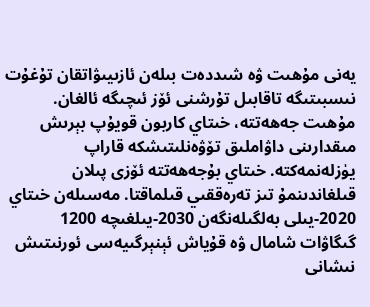يەنى مۇھىت ۋە شىددەت بىلەن ئازىيىۋاتقان تۇغۇت نىسبىتىگە تاقابىل تۇرشنى ئۆز ئىچىگە ئالغان. مۇھىت جەھەتتە، خىتاي كاربون قويۇپ بېرىش مىقدارىنى داۋاملىق تۆۋەنلىتىشكە قاراپ يۈزلەنمەكتە. خىتاي بۇجەھەتتە ئۆزى پىلان قىلغاندىنمۇ تىز تەرەققىي قىلماقتا. مەسىلەن خىتاي 2020-يىلى بەلگىلەنگەن 2030-يىلغىچە 1200 گىگاۋات شامال ۋە قۇياش ئېنېرگىيەسى ئورنىتىش نىشانى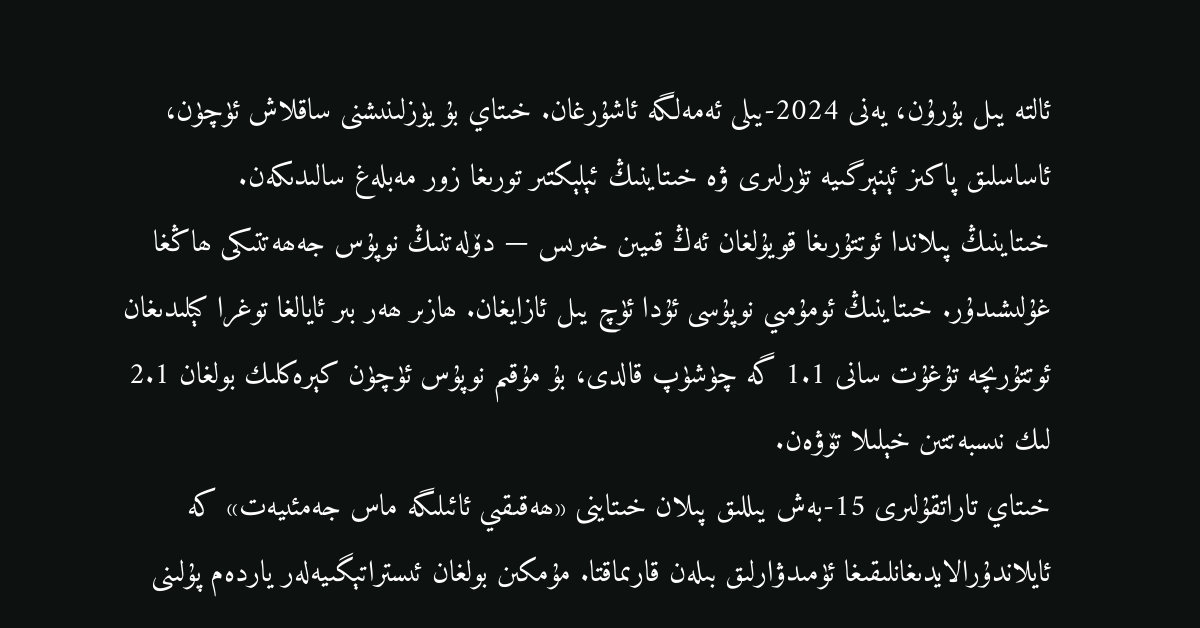ئالتە يىل بۇرۇن، يەنى 2024-يىلى ئەمەلگە ئاشۇرغان. خىتاي بۇ يۈزلىنىشنى ساقلاش ئۈچۈن، ئاساسلىق پاكىز ئېنېرگىيە تۈرلىرى ۋە خىتاينىڭ ئېلېكتىر تورىغا زور مەبلەغ سالىدىكەن.
خىتاينىڭ پىلاندا ئوتتۇرىغا قويۇلغان ئەڭ قىيىن خىرىس — دۆلەتنىڭ نوپۇس جەھەتتىكى ھاڭغا غۇلىشىدۇر. خىتاينىڭ ئومۇمىي نوپۇسى ئۇدا ئۈچ يىل ئازايغان. ھازىر ھەر بىر ئايالغا توغرا كېلىدىغان ئوتتۇرىچە تۇغۇت سانى 1.1 گە چۈشۈپ قالدى، بۇ مۇقىم نوپۇس ئۈچۈن كېرەكلىك بولغان 2.1 لىك نىسبەتتىن خېلىلا تۆۋەن.
خىتاي تاراتقۇلىرى 15-بەش يىللىق پىلان خىتاينى «ھەقىقىي ئائىلىگە ماس جەمئىيەت» كە ئايلاندۇرالايدىغانلىقىغا ئۈمىدۋارلىق بىلەن قارىماقتا. مۇمكىن بولغان ئىستراتېگىيەلەر ياردەم پۇلىنى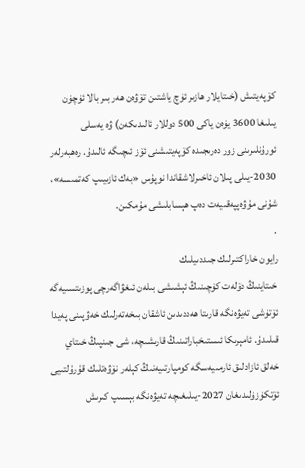كۆپەيتىش (خىتايلار ھازىر ئۈچ ياشتىن تۆۋەن ھەر بىر بالا ئۈچۈن يىلىغا 3600 يۈەن ياكى 500 دوللار ئالىدىكەن) ۋە يەسلى ئورۇنلىرىنى زور دەرىجىدە كۆپەيتىشنى ئۆز ئىچىگە ئالىدۇ. رەھبەرلەر 2030-يىلى پىلان ئاخىرلاشقاندا نوپۇس «بەك ئازىيىپ كەتمىسە»، شۇنى مۇۋەپپەقىيەت دەپ ھېسابلىشى مۇمكىن.
.
رايون خاراكتىرلىك جىددىيلىك
خىتاينىڭ دۆلەت كۈچىنىڭ ئېشىشى بىلەن ئىغۋاگەرچى پوزىتسىيەگە ئۆتۈشى تەيۋەنگە قارىتا ھەددىدىن ئاشقان بىخەتەرلىك خەۋپىنى پەيدا قىلىدۇ. ئامېرىكا ئىستىخباراتىنىڭ قارىشىچە، شى جىنپىڭ خىتاي خەلق ئازادلىق ئارمىيەسگە كومپارتىيەنىڭ كېلەر نۆۋەتلىك قۇرۇلتىيى ئۆتكۈزۈلىدىغان 2027-يىلىغىچە تەيۋەنگە بېسىپ كىرىش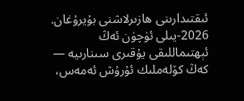ئىقتىدارىنى ھازىرلاشنى بۇيرۇغان.
2026-يىلى ئۈچۈن ئەڭ ئېھتىماللىقى يۇقىرى سىنارىيە — كەڭ كۆلەملىك ئۇرۇش ئەمەس،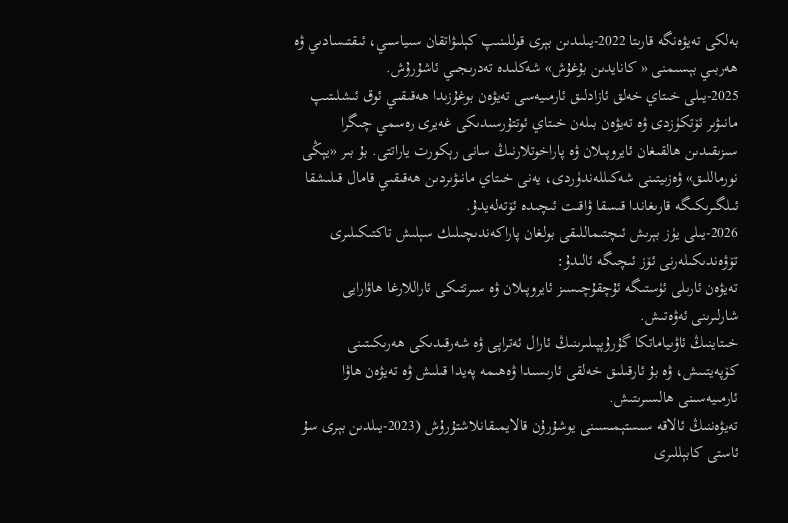بەلكى تەيۋەنگە قارىتا 2022-يىلىدىن بېرى قوللىنىپ كېلىۋاتقان سىياسىي، ئىقتىسادىي ۋە ھەربىي بېسىمنى « كانايدىن بۇغۇش» شەكلىدە تەدرىجىي ئاشۇرۇش.
2025-يىلى خىتاي خەلق ئازادلىق ئارمىيەسى تەيۋەن بوغۇزىدا ھەقىقىي ئوق ئىشلىتىپ مانىۋىر ئۆتكۈزدى ۋە تەيۋەن بىلەن خىتاي ئوتتۇرسىدىكى غەيرى رەسمي چىگرا سىزىقىدىن ھالقىغان ئايروپىلان ۋە پاراخوتلارنىڭ سانى رېكورت ياراتتى. بۇ بىر «يېڭى نورماللىق» ۋەزىيتىنى شەكىللەندۈردى، يەنى خىتاي مانىۋىردىن ھەقىقىي قامال قىلىشقا ئىلگىرىكىگە قارىغاندا قىسقا ۋاقىت ئىچىدە ئۆتەلەيدۇ.
2026-يىلى يۈز بېرىش ئىچتىماللىقى بولغان پاراكەندىچىلىك سېلىش تاكتىكىلىرى تۆۋەندىكىلەرنى ئۆز ئىچىگە ئالىدۇ:
تەيۋەن ئارىلى ئۈستىگە ئۇچقۇچىسىز ئايروپىلان ۋە سىرتتىكى ئاراللارغا ھاۋارايى شارلىرىنى ئەۋەتىش.
خىتاينىڭ ئاۋىياماتكا گۇرۇپپىلىرىنىڭ ئارال ئەتراپى ۋە شەرقىدىكى ھەرىكىتىنى كۆپەيتىىش، ۋە بۇ ئارقىلىق خەلقى ئارىسىدا ۋەھىمە پەيدا قىلىش ۋە تەيۋەن ھاۋا ئارمىيەسىنى ھالسىرىتىش.
تەيۋەننىڭ ئالاقە سىستېمىسىنى يوشۇرۇن قالايمىقانلاشتۇرۇش (2023-يىلدىن بېرى سۇ ئاستى كابېللىرى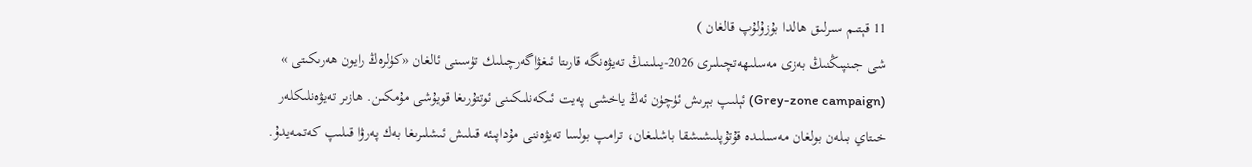11 قېتىم سىرلىق ھالدا بۇزۇلۇپ قالغان )
شى جىنپىڭنىڭ بەزى مەسلىھەتچىلىرى 2026-يىلىنىڭ تەيۋەنگە قارىتا ئىغۋاگەرچىلىك تۈسىنى ئالغان «كۈلرەڭ رايون ھەرىكىتى » (Grey-zone campaign) ئېلىپ بېرىش ئۈچۈن ئەڭ ياخشى پەيت ئىكەنلىكىنى ئوتتۇرىغا قويۇشى مۇمكىن. ھازىر تەيۋەنلىكلەر خىتاي بىلەن بولغان مەسىلىدە قۇتۇپلىشىشقا باشلىغان، ترامپ بولسا تەيۋەننى مۇداپىئە قىلىش ئىشلىرىغا بەك پەرۋا قىلىپ كەتمەيدۇ.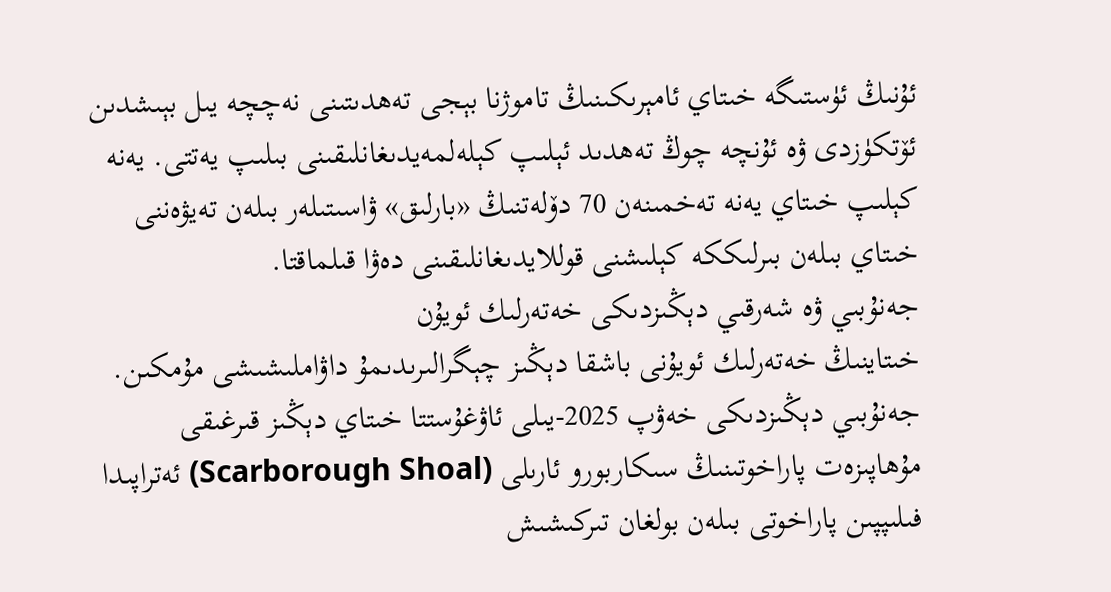ئۇنىڭ ئۈستىگە خىتاي ئامېرىكىنىڭ تاموژنا بېجى تەھدىتىنى نەچچە يىل بېىشدىن ئۆتكۈزدى ۋە ئۇنچە چوڭ تەھدىد ئېلىپ كېلەلمەيدىغانلىقىنى بىلىپ يەتتى. يەنە كېلىپ خىتاي يەنە تەخمىنەن 70 دۆلەتنىڭ «بارلىق» ۋاسىتىلەر بىلەن تەيۋەننى خىتاي بىلەن بىرلىككە كېلىشنى قوللايدىغانلىقىنى دەۋا قىلماقتا.
جەنۇبىي ۋە شەرقىي دېڭىزدىكى خەتەرلىك ئويۇن
خىتاينىڭ خەتەرلىك ئويۇنى باشقا دېڭىز چېگرالىرىدىمۇ داۋاملىشىشى مۇمكىن. جەنۇبىي دېڭىزدىكى خەۋپ 2025-يىلى ئاۋغۇستتا خىتاي دېڭىز قىرغىقى مۇھاپىزەت پاراخوتىنىڭ سىكاربورو ئارىلى (Scarborough Shoal) ئەتراپىدا فىلىپپىن پاراخوتى بىلەن بولغان تىركىشىش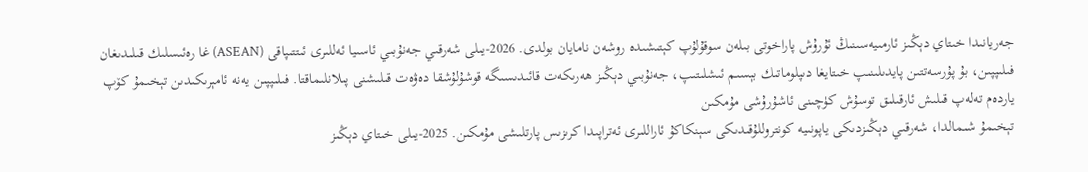جەريانىدا خىتاي دېڭىز ئارمىيەسىنىڭ ئۇرۇش پاراخوتى بىلەن سوقۇلۇپ كېتىشىدە روشەن نامايان بولدى. 2026-يىلى شەرقىي جەنۇبىي ئاسىيا ئەللىرى ئىتتىپاقى (ASEAN) غا رەئىسلىك قىلىدىغان فىلىپپىن، بۇ پۇرسەتتىن پايدىلىنىپ خىتايغا دىپلوماتىك بېسىم ئىشلىتىپ، جەنۇبىي دېڭىز ھەرىكەت قائىدىسىگە قوشۇلۇشقا دەۋەت قىلىشنى پىلانلىماقتا. فىلىپپىن يەنە ئامېرىكىدىن تېخىمۇ كۆپ ياردەم تەلەپ قىلىش ئارقىلىق توسۇش كۈچىنى ئاشۇرۇشى مۇمكىن
تېخىمۇ شىمالدا، شەرقىي دېڭىزدىكى ياپونىيە كونتروللۇقىدىكى سېنكاكۇ ئاراللىرى ئەتراپىدا كرىزىس پارتلىشى مۇمكىن. 2025-يىلى خىتاي دېڭىز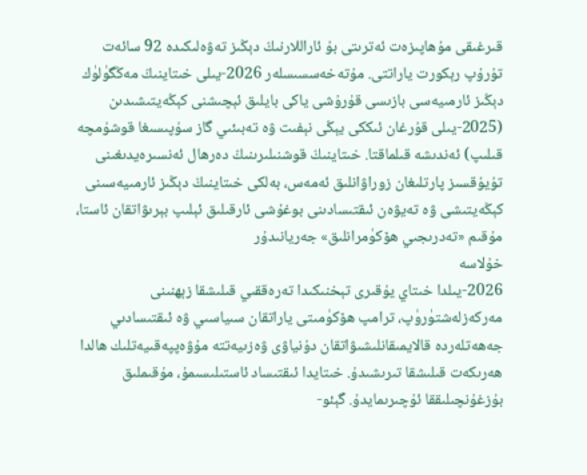قىرغىقى مۇھاپىزەت ئەترىتى بۇ ئاراللارنىڭ دېڭىز تەۋەلىكىدە 92 سائەت تۇرۇپ رېكورت ياراتتى. مۇتەخەسسىسلەر 2026-يىلى خىتاينىڭ مەڭگۈلۈك دېڭىز ئارمىيەسى بازىسى قۇرۇشى ياكى بايلىق ئېچىشنى كېڭەيتىشىدىن (2025-يىلى قۇرغان ئىككى يېڭى نېفىت ۋە تەبىئىي گاز سۇپىسىغا قوشۇمچە قىلىپ) ئەندىشە قىلماقتا. خىتاينىڭ قوشنىلىرىنىڭ دەرھال ئەنسىرەيدىغىنى تۇيۇقسىز پارتلىغان زوراۋانلىق ئەمەس، بەلكى خىتاينىڭ دېڭىز ئارمىيەسىنى كېڭەيتىشى ۋە تەيۋەن ئىقتىسادىنى بوغۇشى ئارقىلىق ئېلىپ بېرىۋاتقان ئاستا، مۇقىم «تەدرىجىي ھۆكۈمرانلىق» جەريانىدۇر
خۇلاسە
2026-يىلدا خىتاي يۇقىرى تېخنىكىدا تەرەققىي قىلىشقا زېھنىنى مەركەزلەشتۈرۈپ، ترامپ ھۆكۈمىتى ياراتقان سىياسىي ۋە ئىقتىسادىي جەھەتلەردە قالايمىقانلىشىۋاتقان دۇنياۋى ۋەزىيەتتە مۇۋەپپەقىيەتلىك ھالدا ھەرىكەت قىلىشقا تىرىشىدۇ. خىتايدا ئىقتىساد ئاستىلىسىمۇ، مۇقىملىق بۇزغۇنچىلىققا ئۇچىرىمايدۇ. گېئو-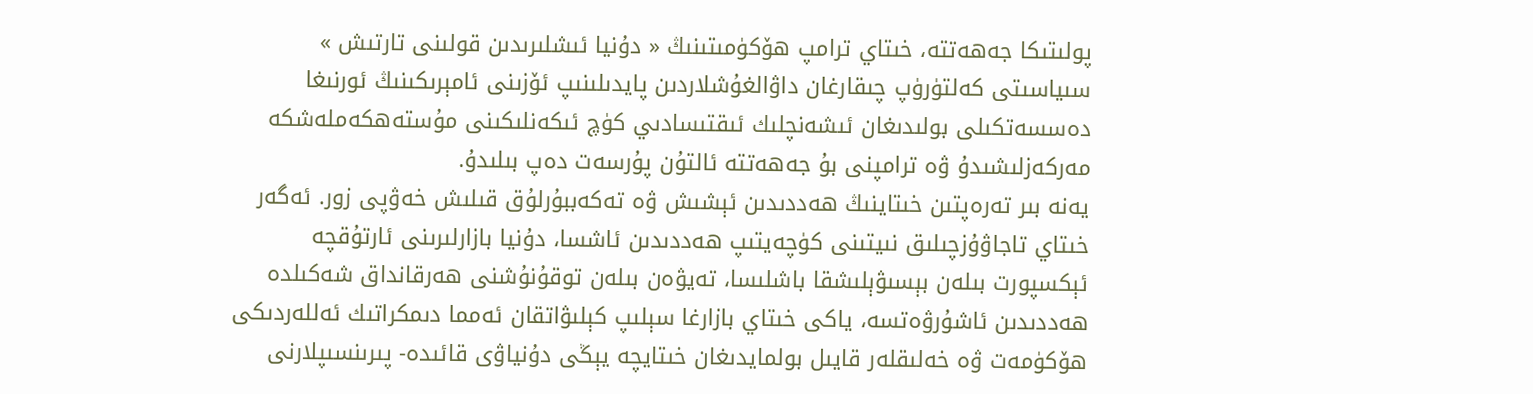پولىتىكا جەھەتتە، خىتاي ترامپ ھۆكۈمىتىنىڭ « دۇنيا ئىشلىرىدىن قولىنى تارتىش » سىياسىتى كەلتۈرۈپ چىقارغان داۋالغۇشلاردىن پايدىلىنىپ ئۆزىنى ئامېرىكىنىڭ ئورنىغا دەسسەتكىلى بولىدىغان ئىشەنچلىك ئىقتىسادىي كۈچ ئىكەنلىكىنى مۇستەھكەملەشكە مەركەزلىشىدۇ ۋە ترامپنى بۇ جەھەتتە ئالتۇن پۇرسەت دەپ بىلىدۇ.
يەنە بىر تەرەپتىن خىتاينىڭ ھەددىدىن ئېشىش ۋە تەكەببۇرلۇق قىلىش خەۋپى زور. ئەگەر خىتاي تاجاۋۇزچىلىق نىيتىنى كۈچەيتىپ ھەددىدىن ئاشسا، دۇنيا بازارلىرىنى ئارتۇقچە ئېكسپورت بىلەن بېسىۋېلىشقا باشلىسا، تەيۋەن بىلەن توقۇنۇشنى ھەرقانداق شەكىلدە ھەددىدىن ئاشۇرۋەتسە، ياكى خىتاي بازارغا سېلىپ كېلىۋاتقان ئەمما دىمكراتىك ئەللەردىكى ھۆكۈمەت ۋە خەلىقلەر قايىل بولمايدىغان خىتايچە يېڭى دۇنياۋى قائىدە- پىرىنسىپلارنى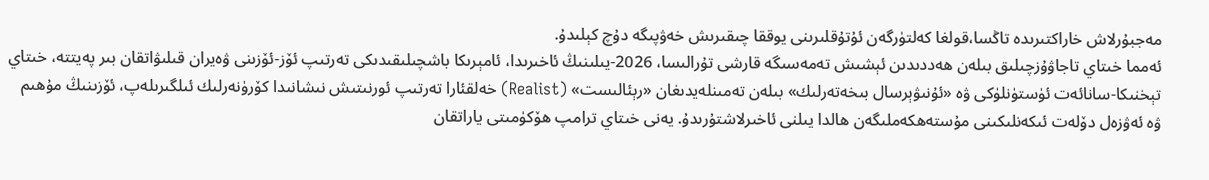مەجبۇرلاش خاراكتىرىدە تاڭسا،قولغا كەلتۈرگەن ئۇتۇقلىرىنى يوققا چىقىرىش خەۋپىگە دۇچ كېلىدۇ.
ئەمما خىتاي تاجاۋۇزچىلىق بىلەن ھەددىدىن ئېشىش تەمەسىگە قارشى تۇرالىسا، 2026-يىلىنىڭ ئاخىرىدا، ئامېرىكا باشچىلىقىدىكى تەرتىپ ئۆز-ئۆزىنى ۋەيران قىلىۋاتقان بىر پەيتتە، خىتاي تېخنىكا-سانائەت ئۈستۈنلۈكى ۋە «ئۇنىۋېرسال بىخەتەرلىك» بىلەن تەمىنلەيدىغان «رېئالىست» (Realist) خەلقئارا تەرتىپ ئورنىتىش نىشانىدا كۆرۈنەرلىك ئىلگىرىلەپ، ئۆزىنىڭ مۇھىم ۋە ئەۋزەل دۆلەت ئىكەنلىكىنى مۇستەھكەملىگەن ھالدا يىلنى ئاخىرلاشتۇرىدۇ. يەنى خىتاي ترامپ ھۆكۈمىتى ياراتقان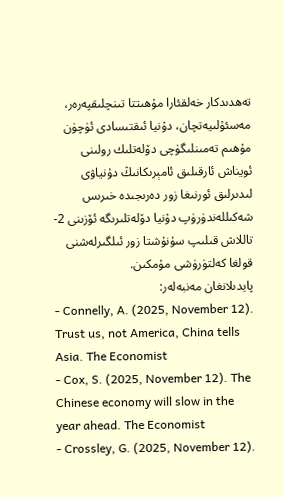تەھدىدكار خەلقئارا مۇھىتتا تىنچلىقپەرەر، مەسئۇلىيەتچان، دۇنيا ئىقتىسادى ئۈچۈن مۇھىم تەمىنلىگۈچى دۆلەتلىك رولىنى ئويناش ئارقىلىق ئامېرىكانىڭ دۇنياۋى لىدىرلىق ئورنىغا زور دەرىجىدە خىرىس شەكىللەندۈرۈپ دۇنيا دۆلەتلىرىگە ئۆزىنى 2- تاللاش قىلىپ سۇنۇشتا زور ئىلگىرلەشنى قولغا كەلتۈرۈشى مۇمكىن.
پايدىلانغان مەنبەلەر:
- Connelly, A. (2025, November 12). Trust us, not America, China tells Asia. The Economist
- Cox, S. (2025, November 12). The Chinese economy will slow in the year ahead. The Economist
- Crossley, G. (2025, November 12).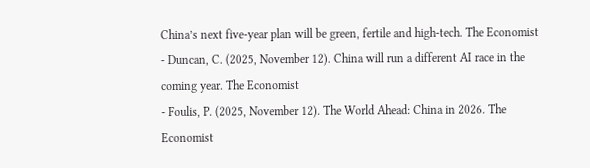China’s next five-year plan will be green, fertile and high-tech. The Economist
- Duncan, C. (2025, November 12). China will run a different AI race in the coming year. The Economist
- Foulis, P. (2025, November 12). The World Ahead: China in 2026. The Economist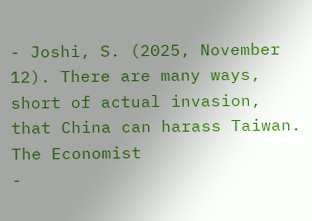- Joshi, S. (2025, November 12). There are many ways, short of actual invasion, that China can harass Taiwan. The Economist
-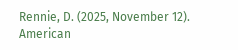Rennie, D. (2025, November 12). American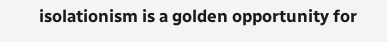isolationism is a golden opportunity for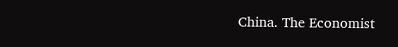China. The Economist